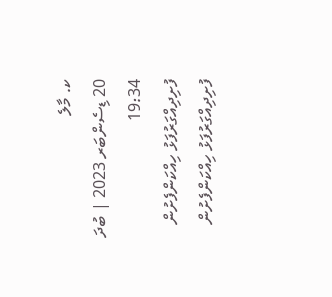ކ. މާލެ
20 ޑިސެންބަރ 2023 | ބުދަ 19:34
ފުށިދިއްގަރުފަޅު ހިއްކަންފެށުން
ފުށިދިއްގަރުފަޅު ހިއްކަންފެށުން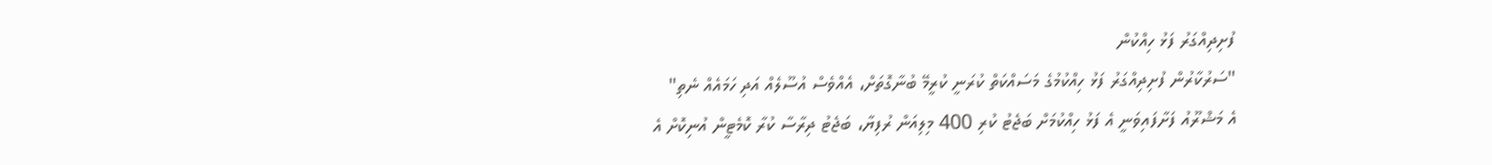ފުށިދިއްގަރު ފަޅު ހިއްކުން
"ސަރުކާރުން ފުށިދިއްގަރު ފަޅު ހިއްކުމުގެ މަސައްކަތް ކުރަނީ ކުރީމޭ ބުނާގޮތަށް، އެއްވެސް އުސޫލެއް އަދި ހަމައެއް ނެތި"
އެ މަޝްރޫއު ފަށާފައިވަނީ އެ ފަޅު ހިއްކުމަށް ބަޖެޓު ކުރި 400 މިލިއަން ރުފިޔާ، ބަޖެޓު ދިރާސާ ކުރާ ކޮމެޓީން އުނިކޮށް އެ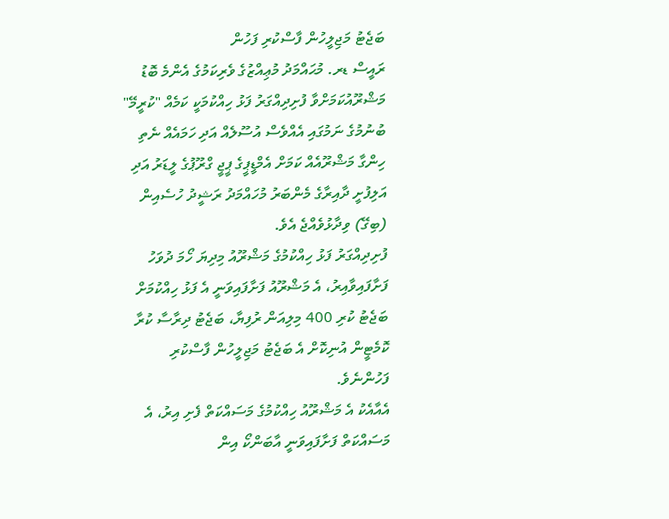ބަޖެޓު މަޖިލީހުން ފާސްކުރި ފަހުން
ރައީސް ޑރ. މުޙައްމަދު މުޢިއްޒުގެ ވެރިކަމުގެ އެންމެ ބޮޑު މަޝްރޫއުކަމަށްވާ ފުށިދިއްގަރު ފަޅު ހިއްކުމަކީ ކަމެއް "ކުރީމޭ" ބުނުމުގެ ނަމުގައި އެއްވެސް އުސޫލެއް އަދި ހަމައެއް ނެތި ހިންގާ މަޝްރޫއެއް ކަމަށް އެމްޑީޕީގެ ޕީޖީ ގްރޫޕުގެ ލީޑަރު އަދި އަލިފުށީ ދާއިރާގެ މެންބަރު މުހައްމަދު ރަޝީދު ހުސެއިން (ބިގޭ) ވިދާޅުވެއްޖެ އެވެ.
ފުށިދިއްގަރު ފަޅު ހިއްކުމުގެ މަޝްރޫއު މިދިޔަ ހޯމަ ދުވަހު ފަށާފައިވާއިރު، އެ މަޝްރޫއު ފަށާފައިވަނީ އެ ފަޅު ހިއްކުމަށް ބަޖެޓު ކުރި 400 މިލިއަން ރުފިޔާ، ބަޖެޓު ދިރާސާ ކުރާ ކޮމެޓީން އުނިކޮށް އެ ބަޖެޓު މަޖިލީހުން ފާސްކުރި ފަހުންނެވެ.
އެއާއެކު އެ މަޝްރޫއު ހިއްކުމުގެ މަސައްކަތް ފެށި އިރު، އެ މަސައްކަތް ފަށާފައިވަނީ އާބަންކޯ އިން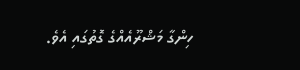ހިންގާ މަޝްރޫއެއްގެ ގޮތުގައި އެވެ.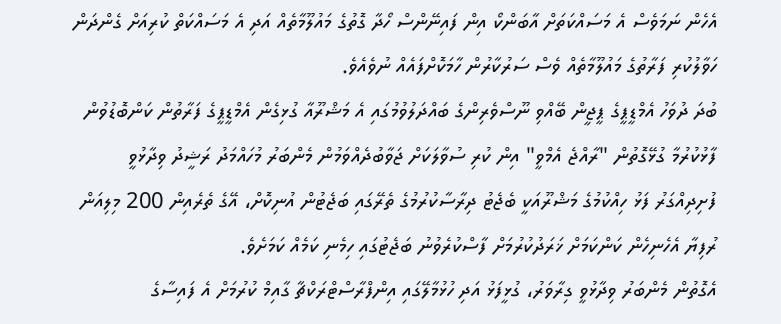އެހެން ނަމަވެސް އެ މަސައްކަތަށް އާބަންކޯ އިން ފައިނޭންސް ހޯދާ ގޮތުގެ މައުލޫމާތެއް އަދި އެ މަސައްކަތް ކުރިއަށް ގެންދަން ހަވާލުކުރި ފަރާތުގެ މައުލޫމާތެއް ވެސް ސަރުކާރުން ހާމަކޮށްފައެއް ނުވެއެވެ.
ބުދަ ދުވަހު އެމްޑީޕީގެ ޕީޖީން ބޭއްވި ނޫސްވެރިންގެ ބައްދަލުވުމުގައި އެ މަޝްރޫއާ ގުޅިގެން އެމްޑީޕީގެ ފަރާތުން ކަންބޮޑުވުން ފާޅުކުރުމާ ގުޅޭގޮތުން "ރާއްޖެ އެމްވީ" އިން ކުރި ސުވާލަކަށް ޖަވާބުދެއްވަމުން މެންބަރު މުހައްމަދު ރަޝީދު ވިދާޅުވީ ފުށިދިއްގަރު ފަޅު ހިއްކުމުގެ މަޝްރޫއަކީ ބެޖެޓު ދިރާސާކުރުމުގެ ތެރޭގައި ބަޖެޓުން އުނިކޮށް، އޭގެ ތެރެއިން 200 މިލިއަން ރުފިޔާ އެހެނިހެން ކަންކަމަށް ޚަރަދުކުރުމަށް ފާސްކުރެވުނު ބަޖެޓުގައި ހިމެނި ކަމެއް ކަމަށެވެ.
އެގޮތުން މެންބަރު ވިދާޅުވީ ގިރާވަރު، ގުޅީފަޅު އަދި ހުޅުމާލޭގައި އިންފްރާސްޓްރަކްޗާ ގާއިމް ކުރުމަށް އެ ފައިސާގެ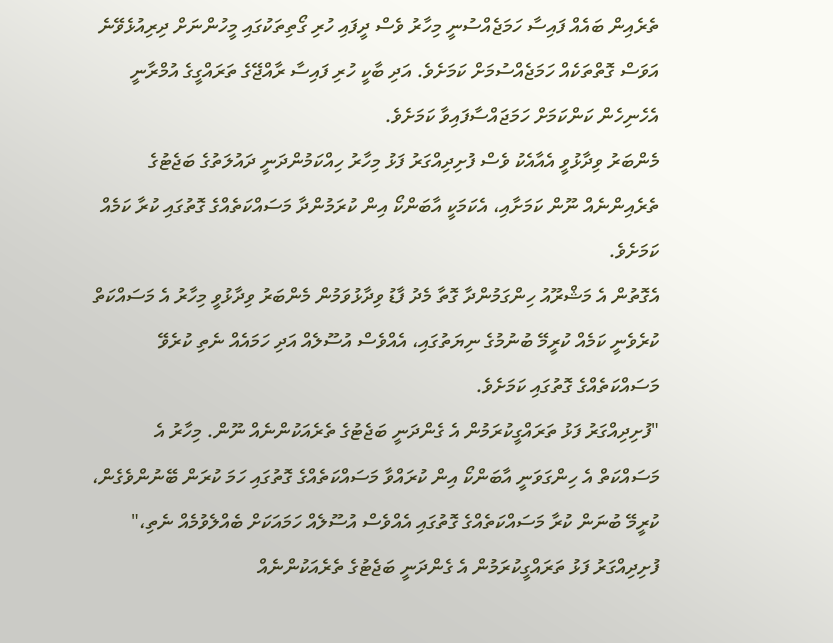ތެރެއިން ބައެއް ފައިސާ ހަމަޖެއްސުނީ މިހާރު ވެސް ދީފައި ހުރި ގޯތިތަކުގައި މީހުންނަށް ދިރިއުޅެވޭނެ އަވަސް ގޮތްތަކެއް ހަމަޖެއްސުމަށް ކަމަށެވެ. އަދި ބާކީ ހުރި ފައިސާ ރާއްޖޭގެ ތަރައްގީގެ އުމްރާނީ އެހެނިހެން ކަންކަމަށް ހަމަޖައްސާފައިވާ ކަމަށެވެ.
މެންބަރު ވިދާޅުވީ އެއާއެކު ވެސް ފުށިދިއްގަރު ފަޅު މިހާރު ހިއްކަމުންދަނީ ދައުލަތުގެ ބަޖެޓުގެ ތެރެއިންނެއް ނޫން ކަމަށާއި، އެކަމަކީ އާބަންކޯ އިން ކުރަމުންދާ މަސައްކަތެއްގެ ގޮތުގައި ކުރާ ކަމެއް ކަމަށެވެ.
އެގޮތުން އެ މަޝްރޫއު ހިންގަމުންދާ ގޮތާ މެދު ފާޑު ވިދާޅުވަމުން މެންބަރު ވިދާޅުވީ މިހާރު އެ މަސައްކަތް ކުރެވެނީ ކަމެއް ކުރީމޭ ބުނުމުގެ ނިޔަތުގައި، އެއްވެސް އުސޫލެއް އަދި ހަމައެއް ނެތި ކުރެވޭ މަސައްކަތެއްގެ ގޮތުގައި ކަމަށެވެ.
"ފުށިދިއްގަރު ފަޅު ތަރައްގީކުރަމުން އެ ގެންދަނީ ބަޖެޓުގެ ތެރެއަކުންނެއް ނޫން. މިހާރު އެ މަސައްކަތް އެ ހިންގަވަނީ އާބަންކޯ އިން ކުރައްވާ މަސައްކަތެއްގެ ގޮތުގައި ހަމަ ކުރަން ބޭނުންވެގެން، ކުރީމޭ ބުނަން ކުރާ މަސައްކަތެއްގެ ގޮތުގައި އެއްވެސް އުސޫލެއް ހަމައަކަށް ބެއްލެވުމެއް ނެތި،"
ފުށިދިއްގަރު ފަޅު ތަރައްގީކުރަމުން އެ ގެންދަނީ ބަޖެޓުގެ ތެރެއަކުންނެއް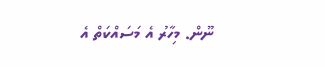ނޫން. މިހާރު އެ މަސައްކަތް އެ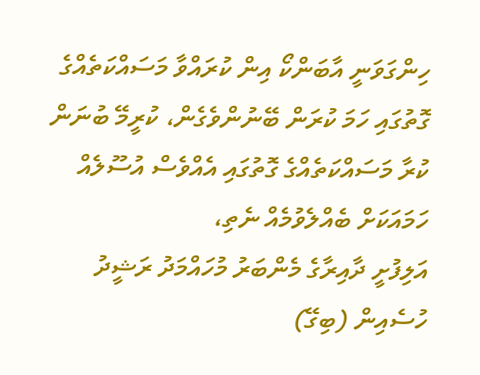ހިންގަވަނީ އާބަންކޯ އިން ކުރައްވާ މަސައްކަތެއްގެ ގޮތުގައި ހަމަ ކުރަން ބޭނުންވެގެން، ކުރީމޭ ބުނަން ކުރާ މަސައްކަތެއްގެ ގޮތުގައި އެއްވެސް އުސޫލެއް ހަމައަކަށް ބެއްލެވުމެއް ނެތި،
އަލިފުށީ ދާއިރާގެ މެންބަރު މުހައްމަދު ރަޝީދު ހުސެއިން (ބިގޭ)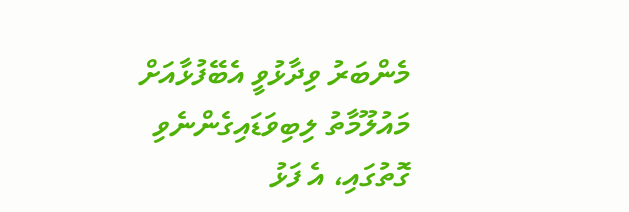މެންބަރު ވިދާޅުވީ އެބޭފުޅާއަށް މައުލޫމާތު ލިބިވަޑައިގެންނެވި ގޮތުގައި، އެ ފަޅު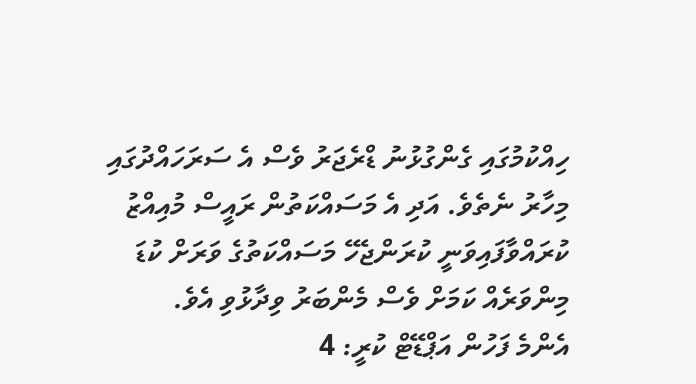ހިއްކުމުގައި ގެންގުޅުނު ޑްރެޖަރު ވެސް އެ ސަރަހައްދުގައި މިހާރު ނެތެވެ. އަދި އެ މަސައްކަތުން ރައީސް މުއިއްޒު ކުރައްވާފައިވަނީ ކުރަންޖެހޭ މަސައްކަތުގެ ވަރަށް ކުޑަ މިންވަރެއް ކަމަށް ވެސް މެންބަރު ވިދާޅުވި އެވެ.
އެންމެ ފަހުން އަޕްޑޭޓް ކުރީ: 4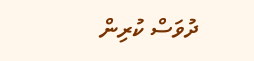ދުވަސް ކުރިން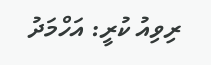ރިވިއު ކުރީ: އަހްމަދު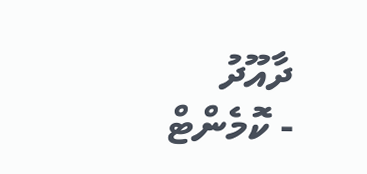ދާއޫދު
- ކޮމެންޓް